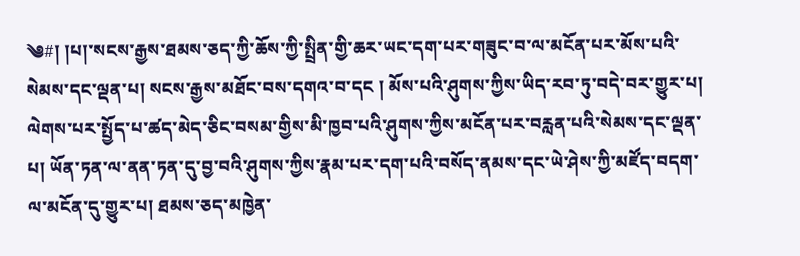༄#། །པ།་སངས་རྒྱས་ཐམས་ཅད་ཀྱི་ཆོས་ཀྱི་སྤྲིན་གྱི་ཆར་ཡང་དག་པར་གཟུང་བ་ལ་མངོན་པར་མོས་པའི་སེམས་དང་ལྡན་པ། སངས་རྒྱས་མཐོང་བས་དགའ་བ་དང ། མོས་པའི་ཤུགས་ཀྱིས་ཡིད་རབ་ཏུ་བདེ་བར་གྱུར་པ། ལེགས་པར་སྤྱོད་པ་ཚད་མེད་ཅིང་བསམ་གྱིས་མི་ཁྱབ་པའི་ཤུགས་ཀྱིས་མངོན་པར་བརླན་པའི་སེམས་དང་ལྡན་པ། ཡོན་ཏན་ལ་ནན་ཏན་དུ་བྱ་བའི་ཤུགས་ཀྱིས་རྣམ་པར་དག་པའི་བསོད་ནམས་དང་ཡེ་ཤེས་ཀྱི་མཛོད་བདག་ལ་མངོན་དུ་གྱུར་པ། ཐམས་ཅད་མཁྱེན་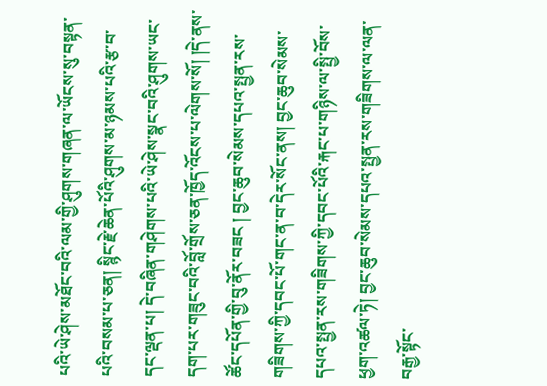པའི་ཡེ་ཤེས་མཐོང་བའི་ལམ་གྱི་ཤུགས་གཞན་ལ་ཡོངས་སུ་བསྟན་པའི་བསམ་པ་ཅན། སྙིང་རྗེ་ཆེན་པོའི་ཤུགས་མ་ཉམས་པའི་རྩ་བ་དང་ལྡན་པ། དེ་བཞིན་གཤེགས་པའི་ཡེ་ཤེས་སྣང་བའི་ཤུགས་ཡང་དག་པར་གཟུང་བའི་བློ་གྲོས་ཅན་ཁྱོད་འོངས་པ་ལེགས་སོ། །དེ་ནས་ཚོང་དཔོན་གྱི་བུ་ནོར་བཟང ། བྱང་ཆུབ་སེམས་དཔའ་སྤྱན་རས་གཟིགས་ཀྱི་དབང་པོ་གང་ན་བ་དེར་སོང་ནས། བྱང་ཆུབ་སེམས་དཔའ་སྤྱན་རས་གཟིགས་ཀྱི་དབང་པོའི་རྐང་པ་གཉིས་ལ་སྤྱི་བོས་ཕྱག་འཚལ་ཏེ། བྱང་ཆུབ་སེམས་དཔའ་སྤྱན་རས་གཟིགས་ལ་ལན་བརྒྱ་སྟོང་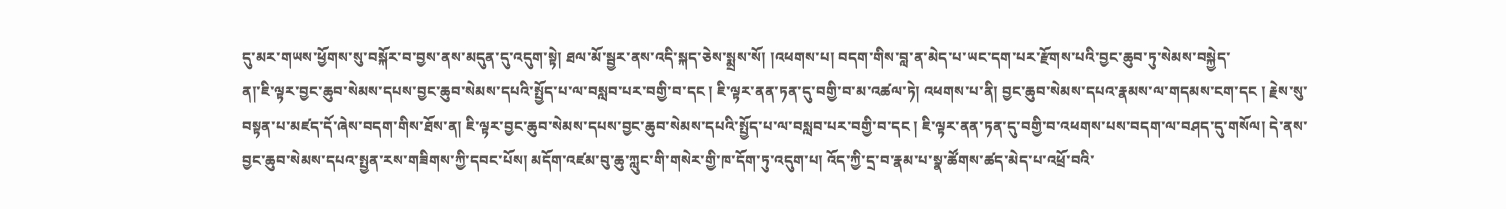དུ་མར་གཡས་ཕྱོགས་སུ་བསྐོར་བ་བྱས་ནས་མདུན་དུ་འདུག་སྟེ། ཐལ་མོ་སྦྱར་ནས་འདི་སྐད་ཅེས་སྨྲས་སོ། །འཕགས་པ། བདག་གིས་བླ་ན་མེད་པ་ཡང་དག་པར་རྫོགས་པའི་བྱང་ཆུབ་ཏུ་སེམས་བསྐྱེད་
ན།་ཇི་ལྟར་བྱང་ཆུབ་སེམས་དཔས་བྱང་ཆུབ་སེམས་དཔའི་སྤྱོད་པ་ལ་བསླབ་པར་བགྱི་བ་དང ། ཇི་ལྟར་ནན་ཏན་དུ་བགྱི་བ་མ་འཚལ་ཏེ། འཕགས་པ་ནི། བྱང་ཆུབ་སེམས་དཔའ་རྣམས་ལ་གདམས་ངག་དང ། རྗེས་སུ་བསྟན་པ་མཛད་དོ་ཞེས་བདག་གིས་ཐོས་ན། ཇི་ལྟར་བྱང་ཆུབ་སེམས་དཔས་བྱང་ཆུབ་སེམས་དཔའི་སྤྱོད་པ་ལ་བསླབ་པར་བགྱི་བ་དང ། ཇི་ལྟར་ནན་ཏན་དུ་བགྱི་བ་འཕགས་པས་བདག་ལ་བཤད་དུ་གསོལ། དེ་ནས་བྱང་ཆུབ་སེམས་དཔའ་སྤྱན་རས་གཟིགས་ཀྱི་དབང་པོས། མདོག་འཛམ་བུ་ཆུ་ཀླུང་གི་གསེར་གྱི་ཁ་དོག་ཏུ་འདུག་པ། འོད་ཀྱི་དྲ་བ་རྣམ་པ་སྣ་ཚོགས་ཚད་མེད་པ་འཕྲོ་བའི་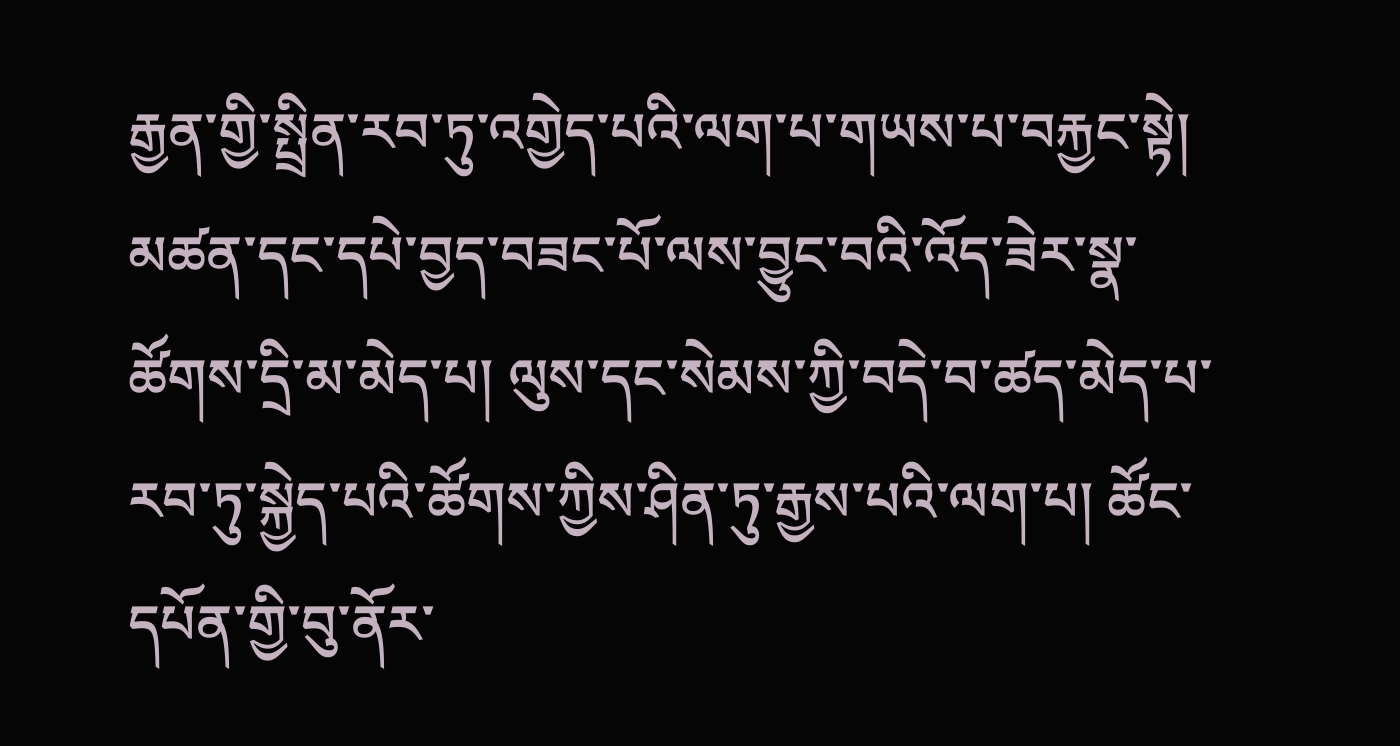རྒྱན་གྱི་སྤྲིན་རབ་ཏུ་འགྱེད་པའི་ལག་པ་གཡས་པ་བརྐྱང་སྟེ། མཚན་དང་དཔེ་བྱད་བཟང་པོ་ལས་བྱུང་བའི་འོད་ཟེར་སྣ་ཚོགས་དྲི་མ་མེད་པ། ལུས་དང་སེམས་ཀྱི་བདེ་བ་ཚད་མེད་པ་རབ་ཏུ་སྐྱེད་པའི་ཚོགས་ཀྱིས་ཤིན་ཏུ་རྒྱས་པའི་ལག་པ། ཚོང་དཔོན་གྱི་བུ་ནོར་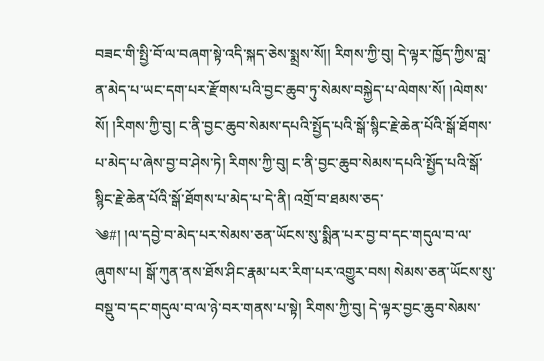བཟང་གི་སྤྱི་བོ་ལ་བཞག་སྟེ་འདི་སྐད་ཅེས་སྨྲས་སོ།། རིགས་ཀྱི་བུ། དེ་ལྟར་ཁྱོད་ཀྱིས་བླ་ན་མེད་པ་ཡང་དག་པར་རྫོགས་པའི་བྱང་ཆུབ་ཏུ་སེམས་བསྐྱེད་པ་ལེགས་སོ། །ལེགས་སོ། །རིགས་ཀྱི་བུ། ང་ནི་བྱང་ཆུབ་སེམས་དཔའི་སྤྱོད་པའི་སྒོ་སྙིང་རྗེ་ཆེན་པོའི་སྒོ་ཐོགས་པ་མེད་པ་ཞེས་བྱ་བ་ཤེས་ཏེ། རིགས་ཀྱི་བུ། ང་ནི་བྱང་ཆུབ་སེམས་དཔའི་སྤྱོད་པའི་སྒོ་སྙིང་རྗེ་ཆེན་པོའི་སྒོ་ཐོགས་པ་མེད་པ་དེ་ནི། འགྲོ་བ་ཐམས་ཅད་
༄#། །ལ་དབྱེ་བ་མེད་པར་སེམས་ཅན་ཡོངས་སུ་སྨིན་པར་བྱ་བ་དང་གདུལ་བ་ལ་ཞུགས་པ། སྒོ་ཀུན་ནས་ཐོས་ཤིང་རྣམ་པར་རིག་པར་འགྱུར་བས། སེམས་ཅན་ཡོངས་སུ་བསྡུ་བ་དང་གདུལ་བ་ལ་ཉེ་བར་གནས་པ་སྟེ། རིགས་ཀྱི་བུ། དེ་ལྟར་བྱང་ཆུབ་སེམས་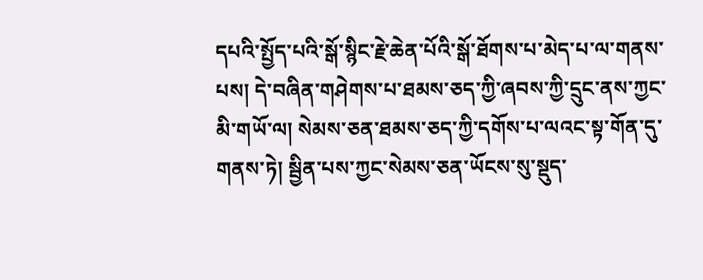དཔའི་སྤྱོད་པའི་སྒོ་སྙིང་རྗེ་ཆེན་པོའི་སྒོ་ཐོགས་པ་མེད་པ་ལ་གནས་པས། དེ་བཞིན་གཤེགས་པ་ཐམས་ཅད་ཀྱི་ཞབས་ཀྱི་དྲུང་ནས་ཀྱང་མི་གཡོ་ལ། སེམས་ཅན་ཐམས་ཅད་ཀྱི་དགོས་པ་ལའང་སྟ་གོན་དུ་གནས་ཏེ། སྦྱིན་པས་ཀྱང་སེམས་ཅན་ཡོངས་སུ་སྡུད་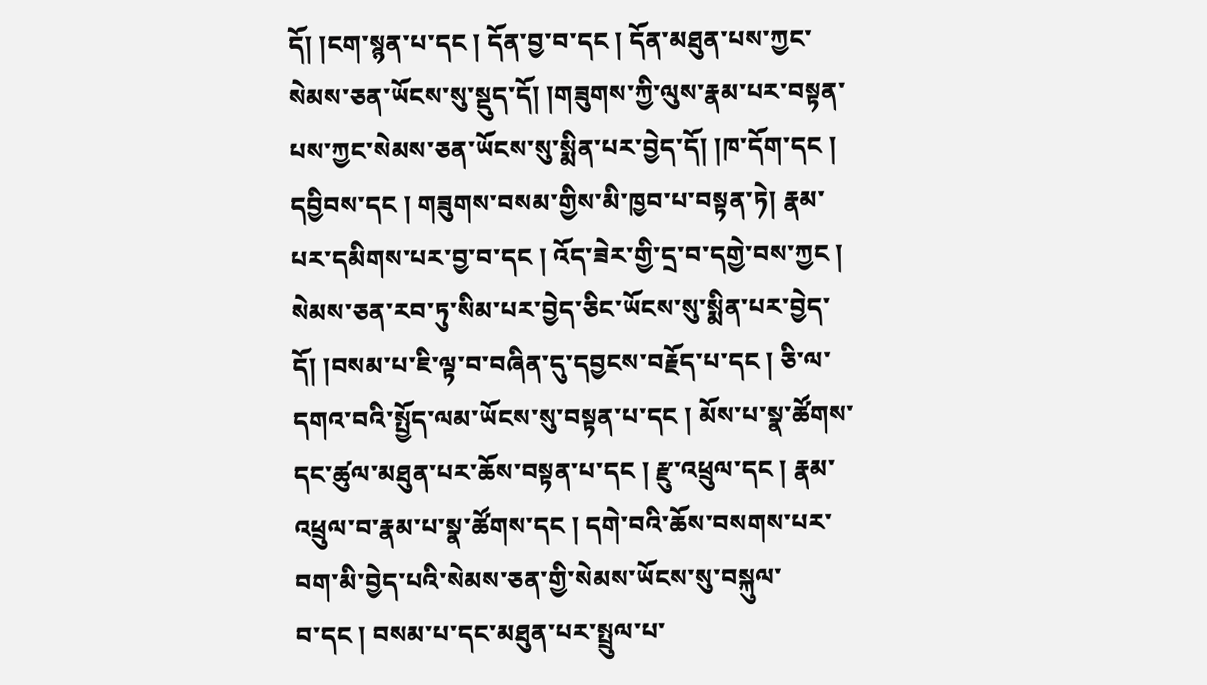དོ། །ངག་སྙན་པ་དང ། དོན་བྱ་བ་དང ། དོན་མཐུན་པས་ཀྱང་སེམས་ཅན་ཡོངས་སུ་སྡུད་དོ། །གཟུགས་ཀྱི་ལུས་རྣམ་པར་བསྟན་པས་ཀྱང་སེམས་ཅན་ཡོངས་སུ་སྨིན་པར་བྱེད་དོ། །ཁ་དོག་དང ། དབྱིབས་དང ། གཟུགས་བསམ་གྱིས་མི་ཁྱབ་པ་བསྟན་ཏེ། རྣམ་པར་དམིགས་པར་བྱ་བ་དང ། འོད་ཟེར་གྱི་དྲ་བ་དགྱེ་བས་ཀྱང ། སེམས་ཅན་རབ་ཏུ་སིམ་པར་བྱེད་ཅིང་ཡོངས་སུ་སྨིན་པར་བྱེད་དོ། །བསམ་པ་ཇི་ལྟ་བ་བཞིན་དུ་དབྱངས་བརྗོད་པ་དང ། ཅི་ལ་དགའ་བའི་སྤྱོད་ལམ་ཡོངས་སུ་བསྟན་པ་དང ། མོས་པ་སྣ་ཚོགས་དང་ཚུལ་མཐུན་པར་ཆོས་བསྟན་པ་དང ། རྫུ་འཕྲུལ་དང ། རྣམ་འཕྲུལ་བ་རྣམ་པ་སྣ་ཚོགས་དང ། དགེ་བའི་ཆོས་བསགས་པར་བག་མི་བྱེད་པའི་སེམས་ཅན་གྱི་སེམས་ཡོངས་སུ་བསྐུལ་
བ་དང ། བསམ་པ་དང་མཐུན་པར་སྤྲུལ་པ་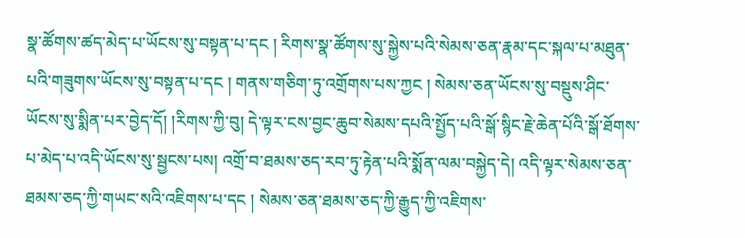སྣ་ཚོགས་ཚད་མེད་པ་ཡོངས་སུ་བསྟན་པ་དང ། རིགས་སྣ་ཚོགས་སུ་སྐྱེས་པའི་སེམས་ཅན་རྣམ་དང་སྐལ་པ་མཐུན་པའི་གཟུགས་ཡོངས་སུ་བསྟན་པ་དང ། གནས་གཅིག་ཏུ་འགྲོགས་པས་ཀྱང ། སེམས་ཅན་ཡོངས་སུ་བསྡུས་ཤིང་ཡོངས་སུ་སྨིན་པར་བྱེད་དོ། །རིགས་ཀྱི་བུ། དེ་ལྟར་ངས་བྱང་ཆུབ་སེམས་དཔའི་སྤྱོད་པའི་སྒོ་སྙིང་རྗེ་ཆེན་པོའི་སྒོ་ཐོགས་པ་མེད་པ་འདི་ཡོངས་སུ་སྦྱངས་པས། འགྲོ་བ་ཐམས་ཅད་རབ་ཏུ་རྟེན་པའི་སྨོན་ལམ་བསྐྱེད་དེ། འདི་ལྟར་སེམས་ཅན་ཐམས་ཅད་ཀྱི་གཡང་སའི་འཇིགས་པ་དང ། སེམས་ཅན་ཐམས་ཅད་ཀྱི་རྒྱུད་ཀྱི་འཇིགས་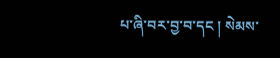པ་ཞི་བར་བྱ་བ་དང ། སེམས་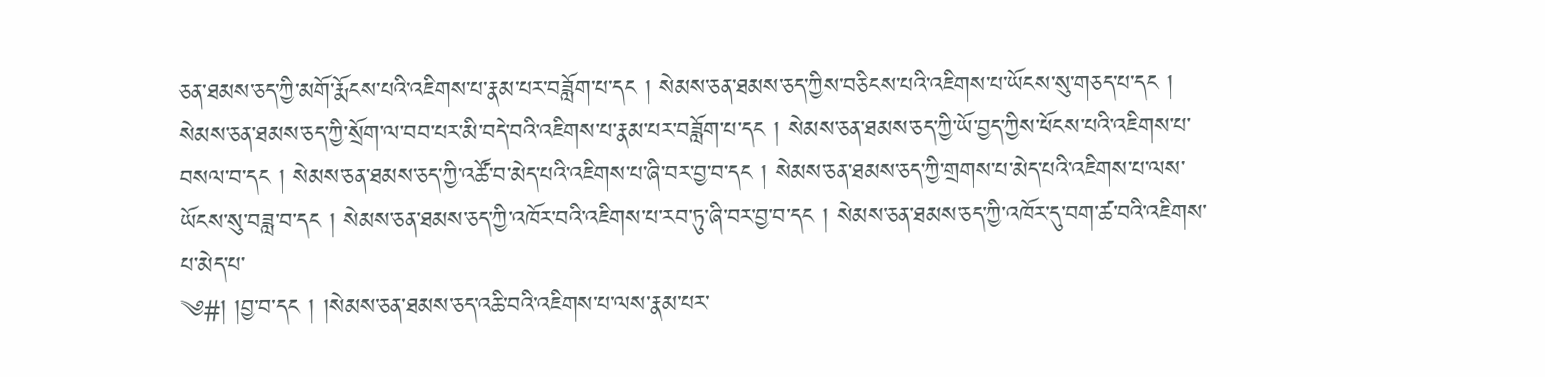ཅན་ཐམས་ཅད་ཀྱི་མགོ་རྨོངས་པའི་འཇིགས་པ་རྣམ་པར་བཟློག་པ་དང ། སེམས་ཅན་ཐམས་ཅད་ཀྱིས་བཅིངས་པའི་འཇིགས་པ་ཡོངས་སུ་གཅད་པ་དང ། སེམས་ཅན་ཐམས་ཅད་ཀྱི་སྲོག་ལ་བབ་པར་མི་བདེ་བའི་འཇིགས་པ་རྣམ་པར་བཟློག་པ་དང ། སེམས་ཅན་ཐམས་ཅད་ཀྱི་ཡོ་བྱད་ཀྱིས་ཕོངས་པའི་འཇིགས་པ་བསལ་བ་དང ། སེམས་ཅན་ཐམས་ཅད་ཀྱི་འཚོ་བ་མེད་པའི་འཇིགས་པ་ཞི་བར་བྱ་བ་དང ། སེམས་ཅན་ཐམས་ཅད་ཀྱི་གྲགས་པ་མེད་པའི་འཇིགས་པ་ལས་ཡོངས་སུ་བཟླ་བ་དང ། སེམས་ཅན་ཐམས་ཅད་ཀྱི་འཁོར་བའི་འཇིགས་པ་རབ་ཏུ་ཞི་བར་བྱ་བ་དང ། སེམས་ཅན་ཐམས་ཅད་ཀྱི་འཁོར་དུ་བག་ཚ་བའི་འཇིགས་པ་མེད་པ་
༄#། །བྱ་བ་དང ། །སེམས་ཅན་ཐམས་ཅད་འཆི་བའི་འཇིགས་པ་ལས་རྣམ་པར་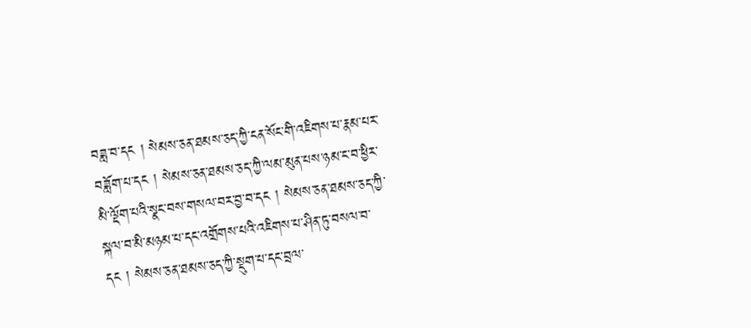བཟླ་བ་དང ། སེམས་ཅན་ཐམས་ཅད་ཀྱི་ངན་སོང་གི་འཇིགས་པ་རྣམ་པར་བཟློག་པ་དང ། སེམས་ཅན་ཐམས་ཅད་ཀྱི་ལམ་མུན་པས་ཉམ་ང་བ་ཕྱིར་མི་ལྡོག་པའི་སྣང་བས་གསལ་བར་བྱ་བ་དང ། སེམས་ཅན་ཐམས་ཅད་ཀྱི་སྐལ་བ་མི་མཉམ་པ་དང་འགྲོགས་པའི་འཇིགས་པ་ཤིན་ཏུ་བསལ་བ་དང ། སེམས་ཅན་ཐམས་ཅད་ཀྱི་སྡུག་པ་དང་བྲལ་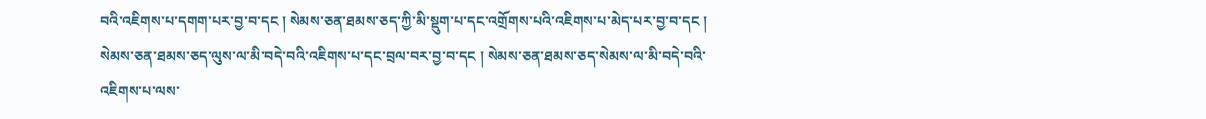བའི་འཇིགས་པ་དགག་པར་བྱ་བ་དང ། སེམས་ཅན་ཐམས་ཅད་ཀྱི་མི་སྡུག་པ་དང་འགྲོགས་པའི་འཇིགས་པ་མེད་པར་བྱ་བ་དང ། སེམས་ཅན་ཐམས་ཅད་ལུས་ལ་མི་བདེ་བའི་འཇིགས་པ་དང་བྲལ་བར་བྱ་བ་དང ། སེམས་ཅན་ཐམས་ཅད་སེམས་ལ་མི་བདེ་བའི་འཇིགས་པ་ལས་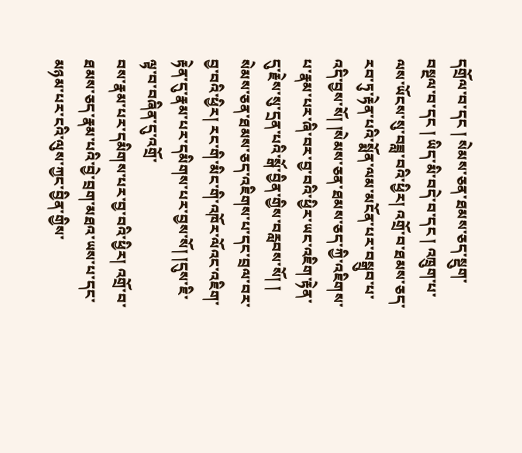དགྲོལ་བ་དང ། སེམས་ཅན་ཐམས་ཅད་སྡུག་བསྔལ་བ་དང ། ཡིད་མི་བདེ་བ་དང ། འཁྲུག་པ་ལས་ཡོངས་སུ་བཟླ་བའི་ཕྱིར། འགྲོ་བ་ཐམས་ཅད་རབ་ཏུ་རྟེན་པའི་སྨོན་ལམ་མངོན་པར་བསྒྲུབ་པ་འདི་བྱས་སོ། །སེམས་ཅན་ཐམས་ཅད་ཀྱི་འཇིགས་པ་རྣམ་པར་ཞི་བར་བྱ་བའི་ཕྱིར་ཡང་འཇིག་རྟེན་དུ་རྗེས་སུ་དྲན་པའི་སྒོ་བྱིན་གྱིས་བརླབས་སོ། ། སེམས་ཅན་ཐམས་ཅད་འཇིགས་པ་དང་བྲལ་བར་བྱ་བའི་ཕྱིར། རང་གི་མིང་གི་འཁོར་ལོའང་འཇིག་རྟེན་དུ་རྣམ་པར་དམིགས་པར་བྱས་སོ། །དུས་ཇི་ལྟ་བ་བཞིན་དུ་འགྲོ་
བས་རྣམ་པར་དམིགས་པར་བྱ་བའི་ཕྱིར། འགྲོ་བ་ཐམས་ཅད་རྣམ་པའི་བྱེ་བྲག་མཐའ་ཡས་པ་དང་མཉམ་པར་ངའི་ལུས་ཀྱང་བྱིན་གྱིས་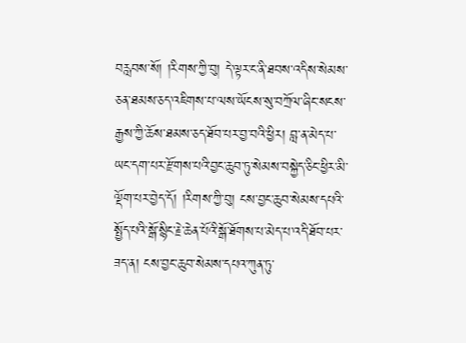བརླབས་སོ། །རིགས་ཀྱི་བུ། དེ་ལྟར་ང་ནི་ཐབས་འདིས་སེམས་ཅན་ཐམས་ཅད་འཇིགས་པ་ལས་ཡོངས་སུ་བཀྲོལ་ཞིང་སངས་རྒྱས་ཀྱི་ཆོས་ཐམས་ཅད་ཐོབ་པར་བྱ་བའི་ཕྱིར། བླ་ན་མེད་པ་ཡང་དག་པར་རྫོགས་པའི་བྱང་ཆུབ་ཏུ་སེམས་བསྐྱེད་ཅིང་ཕྱིར་མི་ལྡོག་པར་བྱེད་དོ། །རིགས་ཀྱི་བུ། ངས་བྱང་ཆུབ་སེམས་དཔའི་སྤྱོད་པའི་སྒོ་སྙིང་རྗེ་ཆེན་པོའི་སྒོ་ཐོགས་པ་མེད་པ་འདི་ཐོབ་པར་ཟད་ན། ངས་བྱང་ཆུབ་སེམས་དཔའ་ཀུན་ཏུ་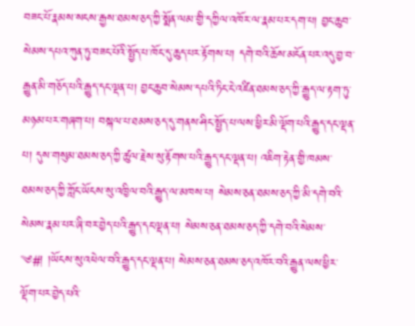བཟང་པོ་རྣམས་སངས་རྒྱས་ཐམས་ཅད་ཀྱི་སྨོན་ལམ་གྱི་དཀྱིལ་འཁོར་ལ་རྣམ་པར་དག་པ། བྱང་ཆུབ་སེམས་དཔའ་ཀུན་ཏུ་བཟང་པོའི་སྤྱོད་པ་ཁོང་དུ་ཆུད་པར་རྟོགས་པ། དགེ་བའི་ཆོས་མངོན་པར་འདུ་བྱ་བ་རྒྱུན་མི་གཅོད་པའི་རྒྱུད་དང་ལྡན་པ། བྱང་ཆུབ་སེམས་དཔའི་ཏིང་ངེ་འཛིན་ཐམས་ཅད་ཀྱི་རྒྱུད་ལ་རྟག་ཏུ་མཉམ་པར་གཞག་པ། བསྐལ་པ་ཐམས་ཅད་དུ་གནས་ཤིང་སྤྱོད་པ་ལས་ཕྱིར་མི་ལྡོག་པའི་རྒྱུད་དང་ལྡན་པ། དུས་གསུམ་ཐམས་ཅད་ཀྱི་ཚུལ་རྗེས་སུ་རྟོགས་པའི་རྒྱུད་དང་ལྡན་པ། འཇིག་རྟེན་གྱི་ཁམས་ཐམས་ཅད་ཀྱི་ཀློང་ཡོངས་སུ་འཁྱིལ་བའི་རྒྱུད་ལ་མཁས་པ། སེམས་ཅན་ཐམས་ཅད་ཀྱི་མི་དགེ་བའི་སེམས་རྣམ་པར་ཞི་བར་བྱེད་པའི་རྒྱུད་དང་ལྡན་པ། སེམས་ཅན་ཐམས་ཅད་ཀྱི་དགེ་བའི་སེམས་
༄#། །ཡོངས་སུ་འཕེལ་བའི་རྒྱུད་དང་ལྡན་པ། སེམས་ཅན་ཐམས་ཅད་འཁོར་བའི་རྒྱུན་ལས་ཕྱིར་ལྡོག་པར་བྱེད་པའི་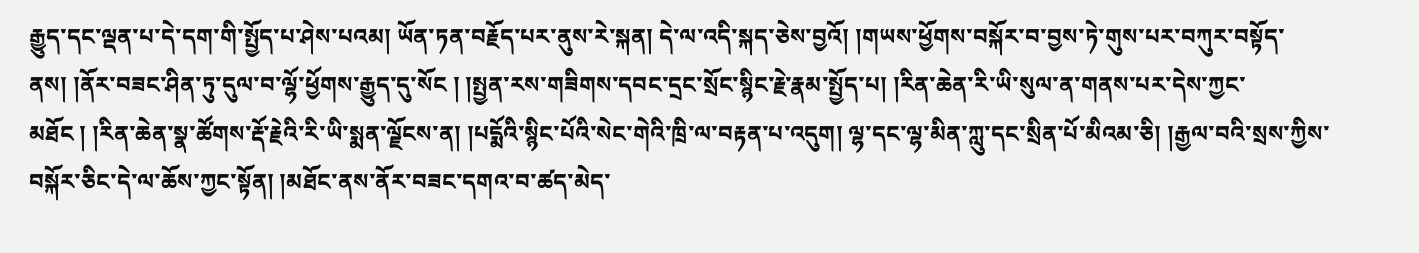རྒྱུད་དང་ལྡན་པ་དེ་དག་གི་སྤྱོད་པ་ཤེས་པའམ། ཡོན་ཏན་བརྗོད་པར་ནུས་རེ་སྐན། དེ་ལ་འདི་སྐད་ཅེས་བྱའོ། །གཡས་ཕྱོགས་བསྐོར་བ་བྱས་ཏེ་གུས་པར་བཀུར་བསྟོད་ནས། །ནོར་བཟང་ཤིན་ཏུ་དུལ་བ་ལྷོ་ཕྱོགས་རྒྱུད་དུ་སོང ། །སྤྱན་རས་གཟིགས་དབང་དྲང་སྲོང་སྙིང་རྗེ་རྣམ་སྤྱོད་པ། །རིན་ཆེན་རི་ཡི་སུལ་ན་གནས་པར་དེས་ཀྱང་མཐོང ། །རིན་ཆེན་སྣ་ཚོགས་རྡོ་རྗེའི་རི་ཡི་སྨན་ལྗོངས་ན། །པདྨོའི་སྙིང་པོའི་སེང་གེའི་ཁྲི་ལ་བརྟན་པ་འདུག། ལྷ་དང་ལྷ་མིན་ཀླུ་དང་སྲིན་པོ་མིའམ་ཅི། །རྒྱལ་བའི་སྲས་ཀྱིས་བསྐོར་ཅིང་དེ་ལ་ཆོས་ཀྱང་སྟོན། །མཐོང་ནས་ནོར་བཟང་དགའ་བ་ཚད་མེད་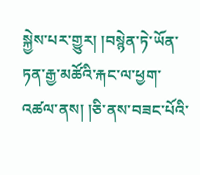སྐྱེས་པར་གྱུར། །བསྙེན་ཏེ་ཡོན་ཏན་རྒྱ་མཚོའི་རྐང་ལ་ཕྱག་འཚལ་ནས། །ཅི་ནས་བཟང་པོའི་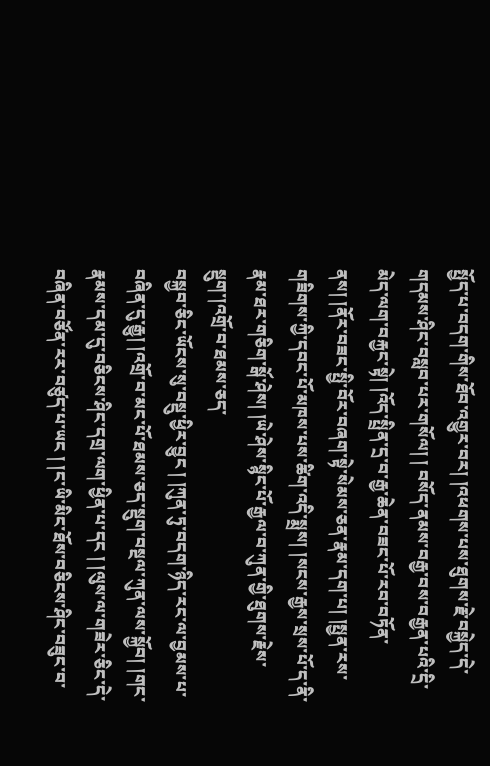སྤྱོད་པ་བདག་གིས་ཐོབ་འགྱུར་བར། །འཕགས་པས་ཐུགས་རྗེ་བསྐྱེད་དེ་གདམས་ཤིང་བསླབ་པར་གསོལ། ། བསོད་ནམས་བརྒྱ་བས་བརྒྱན་པའི་དྲི་མེད་ལག་བརྐྱང་སྟེ། །འོད་སྤྲིན་དྲ་བ་རྒྱ་ཆེན་བཟང་པོ་རབ་བཏོན་ནས། །ནོར་བཟང་སྤྱི་བོར་བཞག་སྟེ་སེམས་ཅན་རྣམ་དག་པ། །སྤྱན་རས་གཟིགས་ཀྱི་དབང་པོ་མཁས་པས་ཚིག་འདི་སྨྲས། །སངས་རྒྱས་སྲས་པོ་ད་ནི་རྣམ་ཐར་གཅིག་སྒོ་ཤེས། །ཡེ་ཤེས་སྙིང་པོ་རྒྱལ་བ་ཀུན་གྱི་ཐུགས་རྗེས་སྡུག་།འགྲོ་བ་ཐམས་ཅད་
བསྐྱབ་ཅིང་ཡོངས་སུ་བསྡུ་ཕྱིར་བྱུང ། །ཀུན་ཏུ་བདག་ཉིད་རང་ལ་བྱམས་པ་བཞིན་དུ་རྒྱུ། །འགྲོ་བ་མང་པོ་ཐམས་ཅད་སྡུག་བསྔལ་ཀུན་ལས་སྐྱོབ། །གང་རྣམས་དམ་དུ་བཅིངས་ཤིང་དགྲ་ལག་ཕྱིན་པ་དང ། །ལུས་ལ་གཟེར་ཅིང་དེ་བཞིན་བཙོན་རར་བཙུད་པ་ཡང ། །ང་ཡི་མིང་ཐོས་བཅིངས་ཤིང་བཟུང་བ་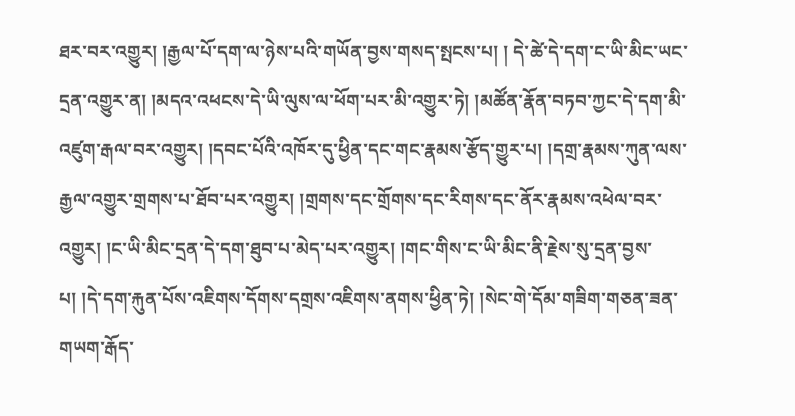ཐར་བར་འགྱུར། །རྒྱལ་པོ་དག་ལ་ཉེས་པའི་གཡོན་བྱས་གསད་སྤངས་པ། ། དེ་ཚེ་དེ་དག་ང་ཡི་མིང་ཡང་དྲན་འགྱུར་ན། །མདའ་འཕངས་དེ་ཡི་ལུས་ལ་ཕོག་པར་མི་འགྱུར་ཏེ། །མཚོན་རྣོན་བཏབ་ཀྱང་དེ་དག་མི་འཛུག་རྒལ་བར་འགྱུར། །དབང་པོའི་འཁོར་དུ་ཕྱིན་དང་གང་རྣམས་རྩོད་གྱུར་པ། །དགྲ་རྣམས་ཀུན་ལས་རྒྱལ་འགྱུར་གྲགས་པ་ཐོབ་པར་འགྱུར། །གྲགས་དང་གྲོགས་དང་རིགས་དང་ནོར་རྣམས་འཕེལ་བར་འགྱུར། །ང་ཡི་མིང་དྲན་དེ་དག་ཐུབ་པ་མེད་པར་འགྱུར། །གང་གིས་ང་ཡི་མིང་ནི་རྗེས་སུ་དྲན་བྱས་པ། །དེ་དག་རྐུན་པོས་འཇིགས་དོགས་དགྲས་འཇིགས་ནགས་ཕྱིན་ཏེ། །སེང་གེ་དོམ་གཟིག་གཅན་ཟན་གཡག་རྒོད་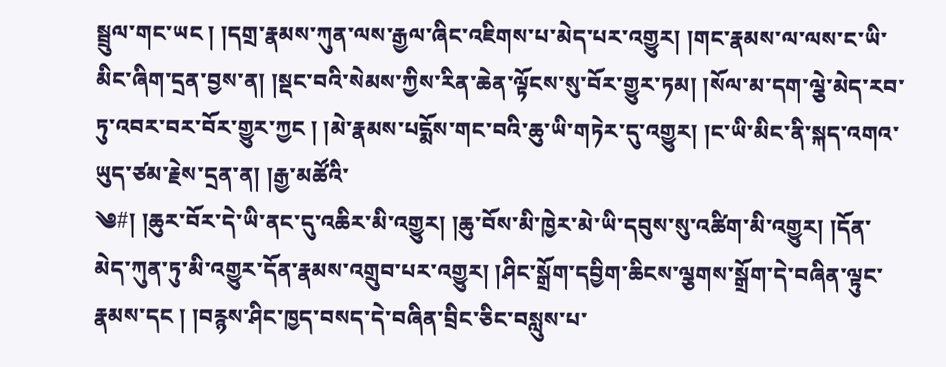སྦྲུལ་གང་ཡང ། །དགྲ་རྣམས་ཀུན་ལས་རྒྱལ་ཞིང་འཇིགས་པ་མེད་པར་འགྱུར། །གང་རྣམས་ལ་ལས་ང་ཡི་མིང་ཞིག་དྲན་བྱས་ན། །སྡང་བའི་སེམས་ཀྱིས་རིན་ཆེན་ལྟོངས་སུ་བོར་གྱུར་ཏམ། །སོལ་མ་དག་ལྕེ་མེད་རབ་ཏུ་འབར་བར་བོར་གྱུར་ཀྱང ། །མེ་རྣམས་པདྨོས་གང་བའི་ཆུ་ཡི་གཏེར་དུ་འགྱུར། །ང་ཡི་མིང་ནི་སྐད་འགའ་ཡུད་ཙམ་རྗེས་དྲན་ན། །རྒྱ་མཚོའི་
༄#། །ཆུར་བོར་དེ་ཡི་ནང་དུ་འཆིར་མི་འགྱུར། །ཆུ་བོས་མི་ཁྱེར་མེ་ཡི་དབུས་སུ་འཚིག་མི་འགྱུར། །དོན་མེད་ཀུན་ཏུ་མི་འགྱུར་དོན་རྣམས་འགྲུབ་པར་འགྱུར། །ཤིང་སྒྲོག་དབྱིག་ཆིངས་ལྕགས་སྒྲོག་དེ་བཞིན་ལྟུང་རྣམས་དང ། །བརྙས་ཤིང་ཁྱད་བསད་དེ་བཞིན་བྲིང་ཅིང་བསླུས་པ་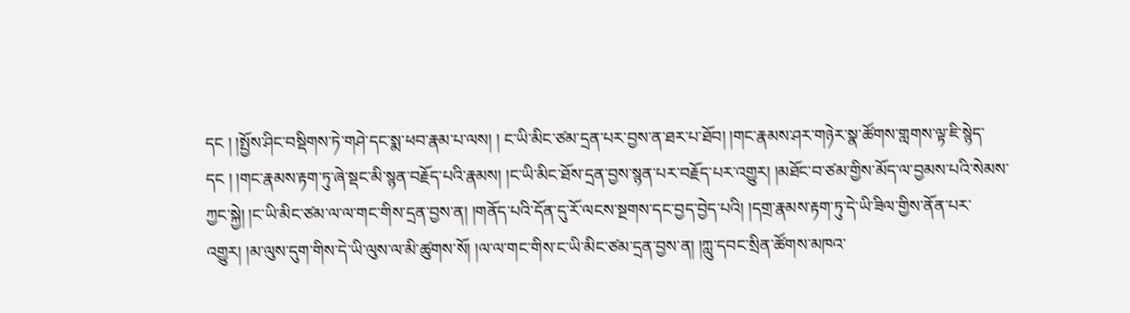དང ། །སྤྱོས་ཤིང་བསྡིགས་ཏེ་གཤེ་དང་སྨ་ཕབ་རྣམ་པ་ལས། ། ང་ཡི་མིང་ཙམ་དྲན་པར་བྱས་ན་ཐར་པ་ཐོབ། །གང་རྣམས་ཤར་གཉེར་སྣ་ཚོགས་གླགས་ལྟ་ཇི་སྙེད་དང ། །གང་རྣམས་རྟག་ཏུ་ཞེ་སྡང་མི་སྙན་བརྗོད་པའི་རྣམས། །ང་ཡི་མིང་ཐོས་དྲན་བྱས་སྙན་པར་བརྗོད་པར་འགྱུར། །མཐོང་བ་ཙམ་གྱིས་མོད་ལ་བྱམས་པའི་སེམས་ཀྱང་སྐྱེ། །ང་ཡི་མིང་ཙམ་ལ་ལ་གང་གིས་དྲན་བྱས་ན། །གནོད་པའི་དོན་དུ་རོ་ལངས་སྔགས་དང་བྱད་བྱེད་པའི། །དགྲ་རྣམས་རྟག་ཏུ་དེ་ཡི་ཟིལ་གྱིས་ནོན་པར་འགྱུར། །མ་ལུས་དུག་གིས་དེ་ཡི་ལུས་ལ་མི་ཚུགས་སོ། །ལ་ལ་གང་གིས་ང་ཡི་མིང་ཙམ་དྲན་བྱས་ན། །ཀླུ་དབང་སྲིན་ཚོགས་མཁའ་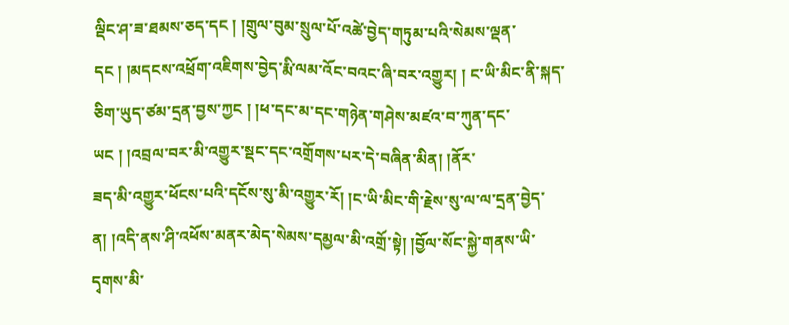ལྡིང་ཤ་ཟ་ཐམས་ཅད་དང ། །གྲུལ་བུམ་སྲུལ་པོ་འཚེ་བྱེད་གཏུམ་པའི་སེམས་ལྡན་དང ། །མདངས་འཕྲོག་འཇིགས་བྱེད་རྨི་ལམ་འོང་བའང་ཞི་བར་འགྱུར། ། ང་ཡི་མིང་ནི་སྐད་ཅིག་ཡུད་ཙམ་དྲན་བྱས་ཀྱང ། །ཕ་དང་མ་དང་གཉེན་གཤེས་མཛའ་བ་ཀུན་དང་ཡང ། །འབྲལ་བར་མི་འགྱུར་སྡང་དང་འགྲོགས་པར་དེ་བཞིན་མིན། །ནོར་
ཟད་མི་འགྱུར་ཕོངས་པའི་དངོས་སུ་མི་འགྱུར་རོ། །ང་ཡི་མིང་གི་རྗེས་སུ་ལ་ལ་དྲན་བྱེད་ན། །འདི་ནས་ཤི་འཕོས་མནར་མེད་སེམས་དམྱལ་མི་འགྲོ་སྟེ། །བྱོལ་སོང་སྐྱེ་གནས་ཡི་དྭགས་མི་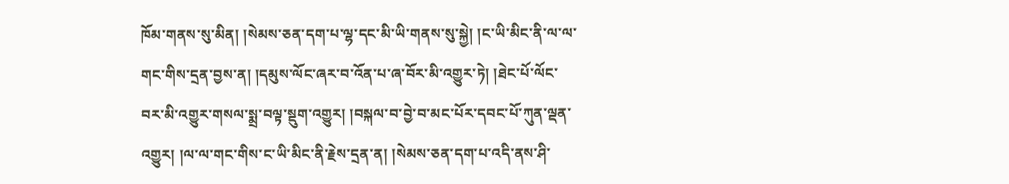ཁོམ་གནས་སུ་མིན། །སེམས་ཅན་དག་པ་ལྷ་དང་མི་ཡི་གནས་སུ་སྐྱེ། །ང་ཡི་མིང་ནི་ལ་ལ་གང་གིས་དྲན་བྱས་ན། །དམུས་ལོང་ཞར་བ་འོན་པ་ཞ་བོར་མི་འགྱུར་ཏེ། །ཐེང་པོ་ལོང་བར་མི་འགྱུར་གསལ་སྨྲ་བལྟ་སྡུག་འགྱུར། །བསྐལ་བ་བྱེ་བ་མང་པོར་དབང་པོ་ཀུན་ལྡན་འགྱུར། །ལ་ལ་གང་གིས་ང་ཡི་མིང་ནི་རྗེས་དྲན་ན། །སེམས་ཅན་དག་པ་འདི་ནས་ཤི་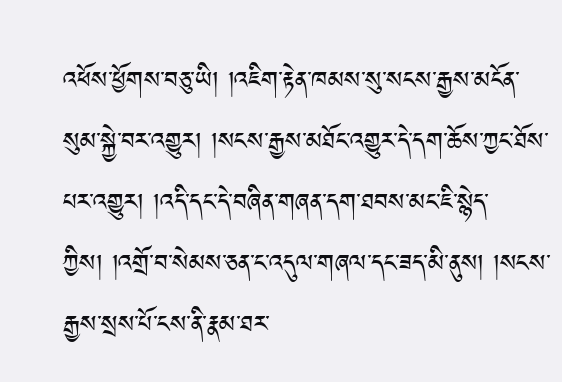འཕོས་ཕྱོགས་བཅུ་ཡི། །འཇིག་རྟེན་ཁམས་སུ་སངས་རྒྱས་མངོན་སུམ་སྐྱེ་བར་འགྱུར། །སངས་རྒྱས་མཐོང་འགྱུར་དེ་དག་ཆོས་ཀྱང་ཐོས་པར་འགྱུར། །འདི་དང་དེ་བཞིན་གཞན་དག་ཐབས་མང་ཇི་སྙེད་ཀྱིས། །འགྲོ་བ་སེམས་ཅན་ང་འདུལ་གཞལ་དང་ཟད་མི་ནུས། །སངས་རྒྱས་སྲས་པོ་ངས་ནི་རྣམ་ཐར་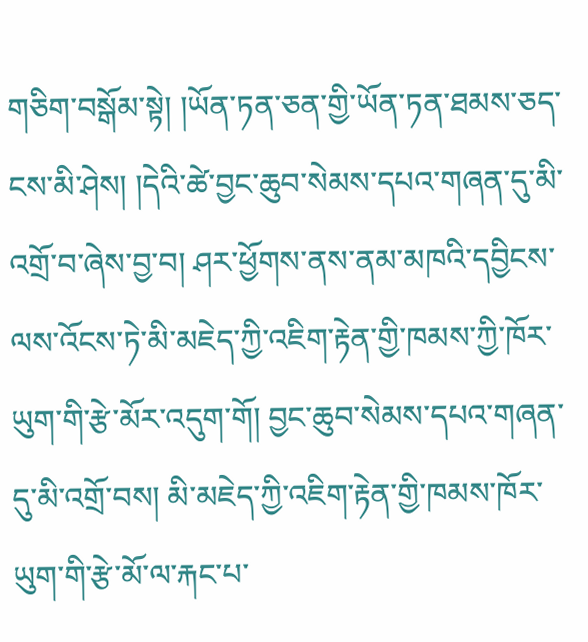གཅིག་བསྒོམ་སྟེ། །ཡོན་ཏན་ཅན་གྱི་ཡོན་ཏན་ཐམས་ཅད་ངས་མི་ཤེས། །དེའི་ཚེ་བྱང་ཆུབ་སེམས་དཔའ་གཞན་དུ་མི་འགྲོ་བ་ཞེས་བྱ་བ། ཤར་ཕྱོགས་ནས་ནམ་མཁའི་དབྱིངས་ལས་འོངས་ཏེ་མི་མཇེད་ཀྱི་འཇིག་རྟེན་གྱི་ཁམས་ཀྱི་ཁོར་ཡུག་གི་རྩེ་མོར་འདུག་གོ། བྱང་ཆུབ་སེམས་དཔའ་གཞན་དུ་མི་འགྲོ་བས། མི་མཇེད་ཀྱི་འཇིག་རྟེན་གྱི་ཁམས་ཁོར་ཡུག་གི་རྩེ་མོ་ལ་རྐང་པ་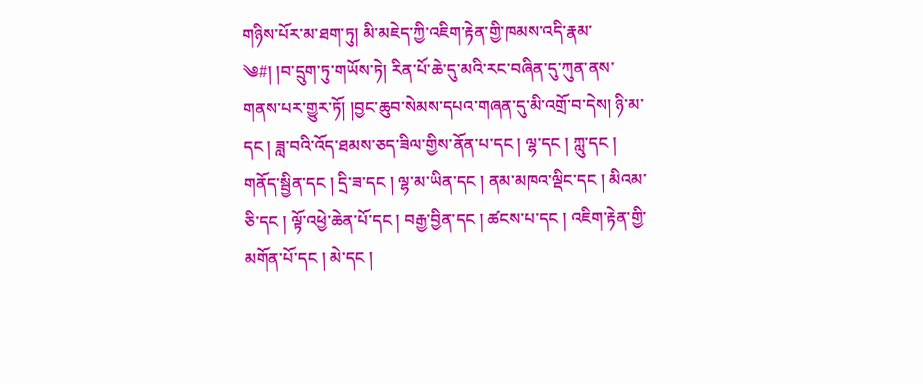གཉིས་པོར་མ་ཐག་ཏུ། མི་མཇེད་ཀྱི་འཇིག་རྟེན་གྱི་ཁམས་འདི་རྣམ་
༄#། །བ་དྲུག་ཏུ་གཡོས་ཏེ། རིན་པོ་ཆེ་དུ་མའི་རང་བཞིན་དུ་ཀུན་ནས་གནས་པར་གྱུར་ཏོ། །བྱང་ཆུབ་སེམས་དཔའ་གཞན་དུ་མི་འགྲོ་བ་དེས། ཉི་མ་དང ། ཟླ་བའི་འོད་ཐམས་ཅད་ཟིལ་གྱིས་ནོན་པ་དང ། ལྷ་དང ། ཀླུ་དང ། གནོད་སྦྱིན་དང ། དྲི་ཟ་དང ། ལྷ་མ་ཡིན་དང ། ནམ་མཁའ་ལྡིང་དང ། མིའམ་ཅི་དང ། ལྟོ་འཕྱེ་ཆེན་པོ་དང ། བརྒྱ་བྱིན་དང ། ཚངས་པ་དང ། འཇིག་རྟེན་གྱི་མགོན་པོ་དང ། མེ་དང །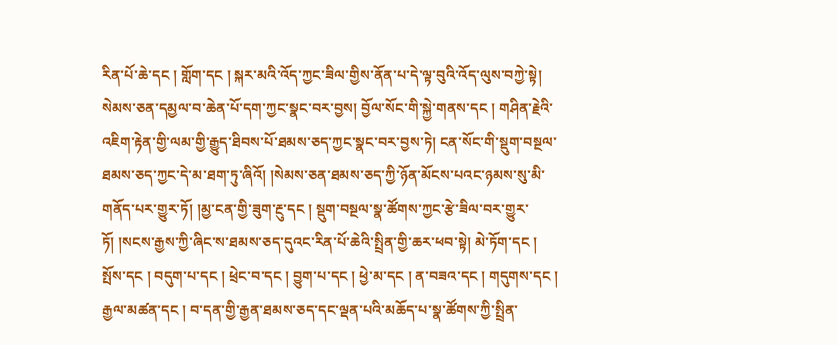རིན་པོ་ཆེ་དང ། གློག་དང ། སྐར་མའི་འོད་ཀྱང་ཟིལ་གྱིས་ནོན་པ་དེ་ལྟ་བུའི་འོད་ལུས་བཀྱེ་སྟེ། སེམས་ཅན་དམྱལ་བ་ཆེན་པོ་དག་ཀྱང་སྣང་བར་བྱས། བྱོལ་སོང་གི་སྐྱེ་གནས་དང ། གཤིན་རྗེའི་འཇིག་རྟེན་གྱི་ལམ་གྱི་རྒྱུད་ཐིབས་པོ་ཐམས་ཅད་ཀྱང་སྣང་བར་བྱས་ཏེ། ངན་སོང་གི་སྡུག་བསྔལ་ཐམས་ཅད་ཀྱང་དེ་མ་ཐག་ཏུ་ཞིའོ། །སེམས་ཅན་ཐམས་ཅད་ཀྱི་ཉོན་མོངས་པའང་ཉམས་སུ་མི་གནོད་པར་གྱུར་ཏོ། །མྱ་ངན་གྱི་ཟུག་རྔུ་དང ། སྡུག་བསྔལ་སྣ་ཚོགས་ཀྱང་རྩེ་ཟིལ་བར་གྱུར་ཏོ། །སངས་རྒྱས་ཀྱི་ཞིང་ས་ཐམས་ཅད་དུའང་རིན་པོ་ཆེའི་སྤྲིན་གྱི་ཆར་ཕབ་སྟེ། མེ་ཏོག་དང ། སྤོས་དང ། བདུག་པ་དང ། ཕྲེང་བ་དང ། བྱུག་པ་དང ། ཕྱེ་མ་དང ། ན་བཟའ་དང ། གདུགས་དང ། རྒྱལ་མཚན་དང ། བ་དན་གྱི་རྒྱན་ཐམས་ཅད་དང་ལྡན་པའི་མཆོད་པ་སྣ་ཚོགས་ཀྱི་སྤྲིན་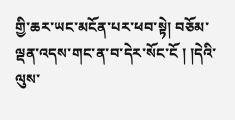གྱི་ཆར་ཡང་མངོན་པར་ཕབ་སྟེ། བཅོམ་ལྡན་འདས་གང་ན་བ་དེར་སོང་ངོ ། །དེའི་ལུས་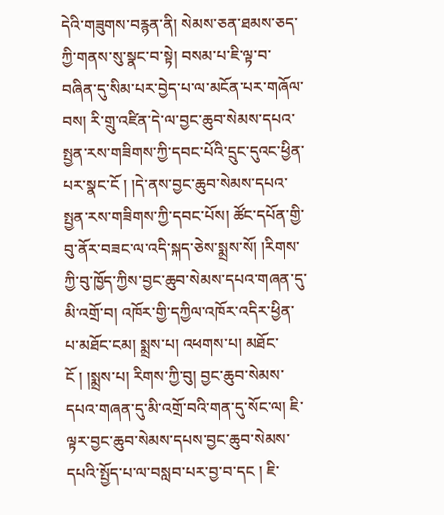དེའི་གཟུགས་བརྙན་ནི། སེམས་ཅན་ཐམས་ཅད་ཀྱི་གནས་སུ་སྣང་བ་སྟེ། བསམ་པ་ཇི་ལྟ་བ་བཞིན་དུ་སིམ་པར་བྱེད་པ་ལ་མངོན་པར་གཞོལ་བས། རི་གྲུ་འཛིན་དེ་ལ་བྱང་ཆུབ་སེམས་དཔའ་སྤྱན་རས་གཟིགས་ཀྱི་དབང་པོའི་དྲུང་དུའང་ཕྱིན་པར་སྣང་ངོ ། །དེ་ནས་བྱང་ཆུབ་སེམས་དཔའ་སྤྱན་རས་གཟིགས་ཀྱི་དབང་པོས། ཚོང་དཔོན་གྱི་བུ་ནོར་བཟང་ལ་འདི་སྐད་ཅེས་སྨྲས་སོ། །རིགས་ཀྱི་བུ་ཁྱོད་ཀྱིས་བྱང་ཆུབ་སེམས་དཔའ་གཞན་དུ་མི་འགྲོ་བ། འཁོར་གྱི་དཀྱིལ་འཁོར་འདིར་ཕྱིན་པ་མཐོང་ངམ། སྨྲས་པ། འཕགས་པ། མཐོང་ངོ ། །སྨྲས་པ། རིགས་ཀྱི་བུ། བྱང་ཆུབ་སེམས་དཔའ་གཞན་དུ་མི་འགྲོ་བའི་གན་དུ་སོང་ལ། ཇི་ལྟར་བྱང་ཆུབ་སེམས་དཔས་བྱང་ཆུབ་སེམས་དཔའི་སྤྱོད་པ་ལ་བསླབ་པར་བྱ་བ་དང ། ཇི་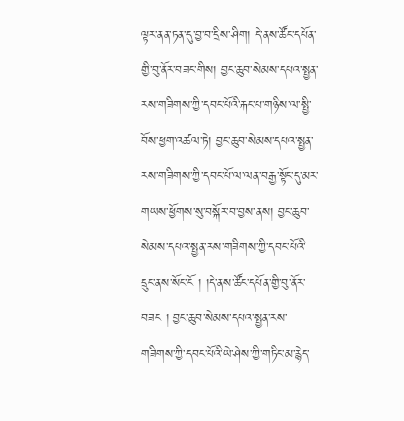ལྟར་ནན་ཏན་དུ་བྱ་བ་དྲིས་ཤིག། དེ་ནས་ཚོང་དཔོན་གྱི་བུ་ནོར་བཟང་གིས། བྱང་ཆུབ་སེམས་དཔའ་སྤྱན་རས་གཟིགས་ཀྱི་དབང་པོའི་རྐང་པ་གཉིས་ལ་སྤྱི་བོས་ཕྱག་འཚལ་ཏེ། བྱང་ཆུབ་སེམས་དཔའ་སྤྱན་རས་གཟིགས་ཀྱི་དབང་པོ་ལ་ལན་བརྒྱ་སྟོང་དུ་མར་གཡས་ཕྱོགས་སུ་བསྐོར་བ་བྱས་ནས། བྱང་ཆུབ་སེམས་དཔའ་སྤྱན་རས་གཟིགས་ཀྱི་དབང་པོའི་དྲུང་ནས་སོང་ངོ ། །དེ་ནས་ཚོང་དཔོན་གྱི་བུ་ནོར་བཟང ། བྱང་ཆུབ་སེམས་དཔའ་སྤྱན་རས་གཟིགས་ཀྱི་དབང་པོའི་ཡེ་ཤེས་ཀྱི་གཏིང་མ་རྙེད་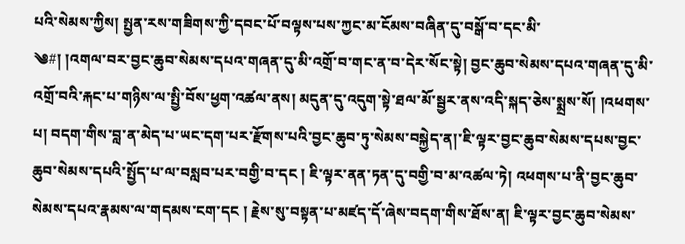པའི་སེམས་ཀྱིས། སྤྱན་རས་གཟིགས་ཀྱི་དབང་པོ་བལྟས་པས་ཀྱང་མ་ངོམས་བཞིན་དུ་བསྒོ་བ་དང་མི་
༄#། །འགལ་བར་བྱང་ཆུབ་སེམས་དཔའ་གཞན་དུ་མི་འགྲོ་བ་གང་ན་བ་དེར་སོང་སྟེ། བྱང་ཆུབ་སེམས་དཔའ་གཞན་དུ་མི་འགྲོ་བའི་རྐང་པ་གཉིས་ལ་སྤྱི་བོས་ཕྱག་འཚལ་ནས། མདུན་དུ་འདུག་སྟེ་ཐལ་མོ་སྦྱར་ནས་འདི་སྐད་ཅེས་སྨྲས་སོ། །འཕགས་པ། བདག་གིས་བླ་ན་མེད་པ་ཡང་དག་པར་རྫོགས་པའི་བྱང་ཆུབ་ཏུ་སེམས་བསྐྱེད་ན།་ཇི་ལྟར་བྱང་ཆུབ་སེམས་དཔས་བྱང་ཆུབ་སེམས་དཔའི་སྤྱོད་པ་ལ་བསླབ་པར་བགྱི་བ་དང ། ཇི་ལྟར་ནན་ཏན་དུ་བགྱི་བ་མ་འཚལ་ཏེ། འཕགས་པ་ནི་བྱང་ཆུབ་སེམས་དཔའ་རྣམས་ལ་གདམས་ངག་དང ། རྗེས་སུ་བསྟན་པ་མཛད་དོ་ཞེས་བདག་གིས་ཐོས་ན། ཇི་ལྟར་བྱང་ཆུབ་སེམས་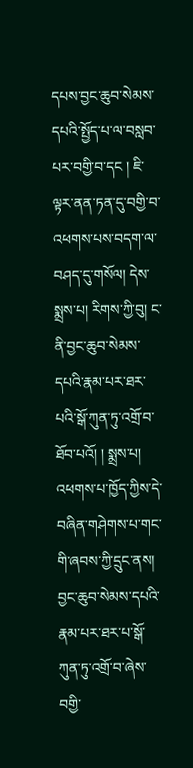དཔས་བྱང་ཆུབ་སེམས་དཔའི་སྤྱོད་པ་ལ་བསླབ་པར་བགྱི་བ་དང ། ཇི་ལྟར་ནན་ཏན་དུ་བགྱི་བ་འཕགས་པས་བདག་ལ་བཤད་དུ་གསོལ། དེས་སྨྲས་པ། རིགས་ཀྱི་བུ། ང་ནི་བྱང་ཆུབ་སེམས་དཔའི་རྣམ་པར་ཐར་པའི་སྒོ་ཀུན་ཏུ་འགྲོ་བ་ཐོབ་པའོ། ། སྨྲས་པ། འཕགས་པ་ཁྱོད་ཀྱིས་དེ་བཞིན་གཤེགས་པ་གང་གི་ཞབས་ཀྱི་དྲུང་ནས། བྱང་ཆུབ་སེམས་དཔའི་རྣམ་པར་ཐར་པ་སྒོ་ཀུན་ཏུ་འགྲོ་བ་ཞེས་བགྱི་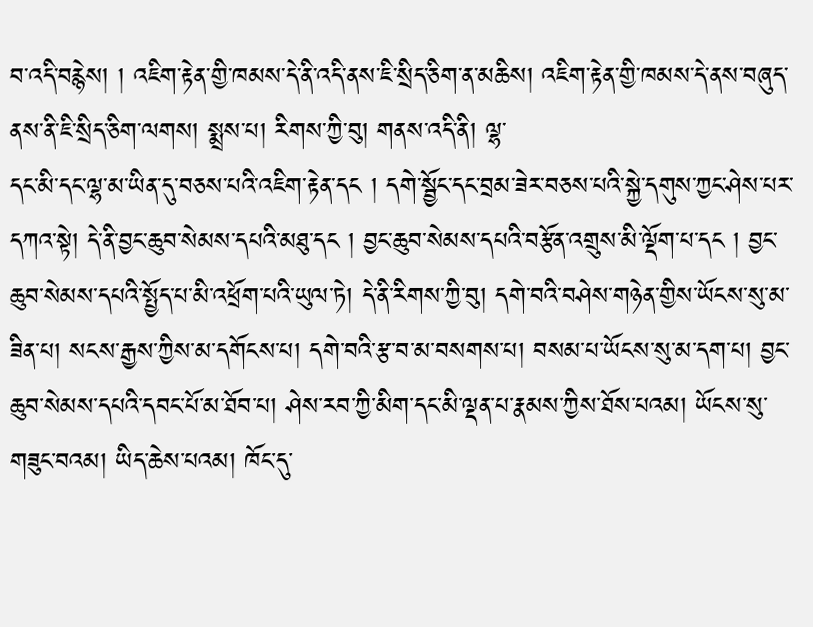བ་འདི་བརྙེས། ། འཇིག་རྟེན་གྱི་ཁམས་དེ་ནི་འདི་ནས་ཇི་སྲིད་ཅིག་ན་མཆིས། འཇིག་རྟེན་གྱི་ཁམས་དེ་ནས་བཞུད་ནས་ནི་ཇི་སྲིད་ཅིག་ལགས། སྨྲས་པ། རིགས་ཀྱི་བུ། གནས་འདི་ནི། ལྷ་
དང་མི་དང་ལྷ་མ་ཡིན་དུ་བཅས་པའི་འཇིག་རྟེན་དང ། དགེ་སྦྱོང་དང་བྲམ་ཟེར་བཅས་པའི་སྐྱེ་དགུས་ཀྱང་ཤེས་པར་དཀའ་སྟེ། དེ་ནི་བྱང་ཆུབ་སེམས་དཔའི་མཐུ་དང ། བྱང་ཆུབ་སེམས་དཔའི་བརྩོན་འགྲུས་མི་ལྡོག་པ་དང ། བྱང་ཆུབ་སེམས་དཔའི་སྤྱོད་པ་མི་འཕྲོག་པའི་ཡུལ་ཏེ། དེ་ནི་རིགས་ཀྱི་བུ། དགེ་བའི་བཤེས་གཉེན་གྱིས་ཡོངས་སུ་མ་ཟིན་པ། སངས་རྒྱས་ཀྱིས་མ་དགོངས་པ། དགེ་བའི་རྩ་བ་མ་བསགས་པ། བསམ་པ་ཡོངས་སུ་མ་དག་པ། བྱང་ཆུབ་སེམས་དཔའི་དབང་པོ་མ་ཐོབ་པ། ཤེས་རབ་ཀྱི་མིག་དང་མི་ལྡན་པ་རྣམས་ཀྱིས་ཐོས་པའམ། ཡོངས་སུ་གཟུང་བའམ། ཡིད་ཆེས་པའམ། ཁོང་དུ་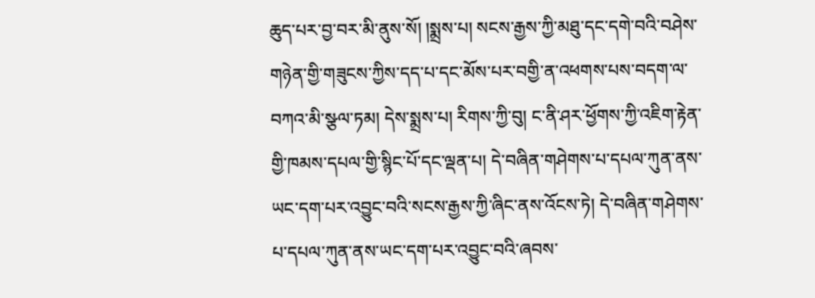ཆུད་པར་བྱ་བར་མི་ནུས་སོ། །སྨྲས་པ། སངས་རྒྱས་ཀྱི་མཐུ་དང་དགེ་བའི་བཤེས་གཉེན་གྱི་གཟུངས་ཀྱིས་དད་པ་དང་མོས་པར་བགྱི་ན་འཕགས་པས་བདག་ལ་བཀའ་མི་སྩལ་ཏམ། དེས་སྨྲས་པ། རིགས་ཀྱི་བུ། ང་ནི་ཤར་ཕྱོགས་ཀྱི་འཇིག་རྟེན་གྱི་ཁམས་དཔལ་གྱི་སྙིང་པོ་དང་ལྡན་པ། དེ་བཞིན་གཤེགས་པ་དཔལ་ཀུན་ནས་ཡང་དག་པར་འབྱུང་བའི་སངས་རྒྱས་ཀྱི་ཞིང་ནས་འོངས་ཏེ། དེ་བཞིན་གཤེགས་པ་དཔལ་ཀུན་ནས་ཡང་དག་པར་འབྱུང་བའི་ཞབས་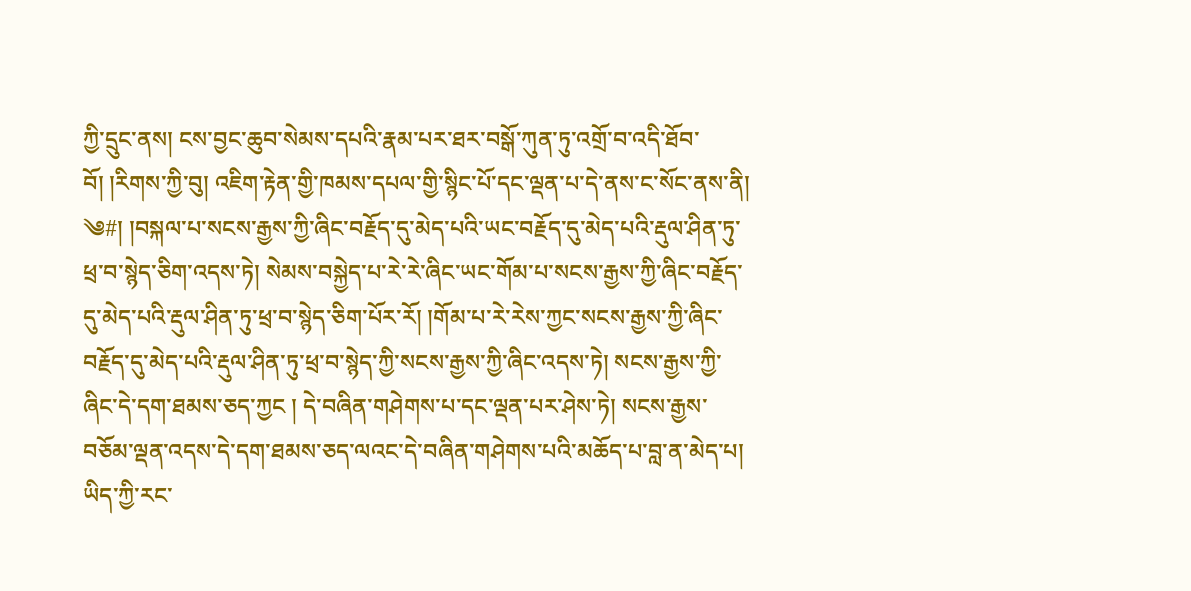ཀྱི་དྲུང་ནས། ངས་བྱང་ཆུབ་སེམས་དཔའི་རྣམ་པར་ཐར་བསྒོ་ཀུན་ཏུ་འགྲོ་བ་འདི་ཐོབ་བོ། །རིགས་ཀྱི་བུ། འཇིག་རྟེན་གྱི་ཁམས་དཔལ་གྱི་སྙིང་པོ་དང་ལྡན་པ་དེ་ནས་ང་སོང་ནས་ནི།
༄#། །བསྐལ་པ་སངས་རྒྱས་ཀྱི་ཞིང་བརྗོད་དུ་མེད་པའི་ཡང་བརྗོད་དུ་མེད་པའི་རྡུལ་ཤིན་ཏུ་ཕྲ་བ་སྙེད་ཅིག་འདས་ཏེ། སེམས་བསྐྱེད་པ་རེ་རེ་ཞིང་ཡང་གོམ་པ་སངས་རྒྱས་ཀྱི་ཞིང་བརྗོད་དུ་མེད་པའི་རྡུལ་ཤིན་ཏུ་ཕྲ་བ་སྙེད་ཅིག་པོར་རོ། །གོམ་པ་རེ་རེས་ཀྱང་སངས་རྒྱས་ཀྱི་ཞིང་བརྗོད་དུ་མེད་པའི་རྡུལ་ཤིན་ཏུ་ཕྲ་བ་སྙེད་ཀྱི་སངས་རྒྱས་ཀྱི་ཞིང་འདས་ཏེ། སངས་རྒྱས་ཀྱི་ཞིང་དེ་དག་ཐམས་ཅད་ཀྱང ། དེ་བཞིན་གཤེགས་པ་དང་ལྡན་པར་ཤེས་ཏེ། སངས་རྒྱས་བཅོམ་ལྡན་འདས་དེ་དག་ཐམས་ཅད་ལའང་དེ་བཞིན་གཤེགས་པའི་མཆོད་པ་བླ་ན་མེད་པ། ཡིད་ཀྱི་རང་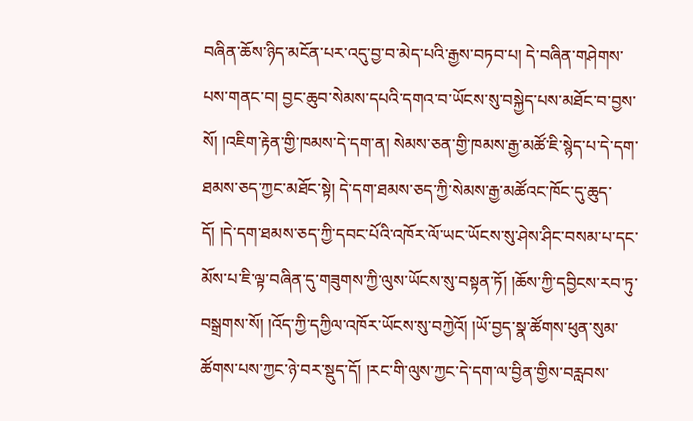བཞིན་ཆོས་ཉིད་མངོན་པར་འདུ་བྱ་བ་མེད་པའི་རྒྱས་བཏབ་པ། དེ་བཞིན་གཤེགས་པས་གནང་བ། བྱང་ཆུབ་སེམས་དཔའི་དགའ་བ་ཡོངས་སུ་བསྐྱེད་པས་མཐོང་བ་བྱས་སོ། །འཇིག་རྟེན་གྱི་ཁམས་དེ་དག་ན། སེམས་ཅན་གྱི་ཁམས་རྒྱ་མཚོ་ཇི་སྙེད་པ་དེ་དག་ཐམས་ཅད་ཀྱང་མཐོང་སྟེ། དེ་དག་ཐམས་ཅད་ཀྱི་སེམས་རྒྱ་མཚོའང་ཁོང་དུ་ཆུད་དོ། །དེ་དག་ཐམས་ཅད་ཀྱི་དབང་པོའི་འཁོར་ལོ་ཡང་ཡོངས་སུ་ཤེས་ཤིང་བསམ་པ་དང་མོས་པ་ཇི་ལྟ་བཞིན་དུ་གཟུགས་ཀྱི་ལུས་ཡོངས་སུ་བསྟན་ཏོ། །ཆོས་ཀྱི་དབྱིངས་རབ་ཏུ་བསྒྲགས་སོ། །འོད་ཀྱི་དཀྱིལ་འཁོར་ཡོངས་སུ་བཀྱེའོ། །ཡོ་བྱད་སྣ་ཚོགས་ཕུན་སུམ་ཚོགས་པས་ཀྱང་ཉེ་བར་སྡུད་དོ། །རང་གི་ལུས་ཀྱང་དེ་དག་ལ་བྱིན་གྱིས་བརླབས་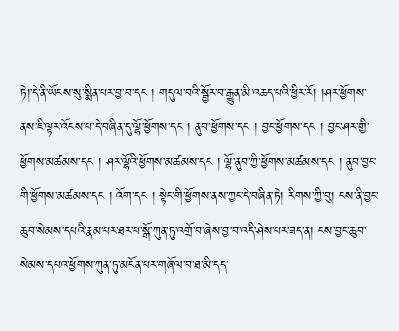ཏེ།་དེ་ནི་ཡོངས་སུ་སྨིན་པར་བྱ་བ་དང ། གདུལ་བའི་སྦྱོར་བ་རྒྱུན་མི་འཆད་པའི་ཕྱིར་རོ། །ཤར་ཕྱོགས་ནས་ཇི་ལྟར་འོངས་པ་དེ་བཞིན་དུ་ལྷོ་ཕྱོགས་དང ། ནུབ་ཕྱོགས་དང ། བྱང་ཕྱོགས་དང ། བྱང་ཤར་གྱི་ཕྱོགས་མཚམས་དང ། ཤར་ལྷོའི་ཕྱོགས་མཚམས་དང ། ལྷོ་ནུབ་ཀྱི་ཕྱོགས་མཚམས་དང ། ནུབ་བྱང་གི་ཕྱོགས་མཚམས་དང ། འོག་དང ། སྟེང་གི་ཕྱོགས་ནས་ཀྱང་དེ་བཞིན་ཏེ། རིགས་ཀྱི་བུ། ངས་ནི་བྱང་ཆུབ་སེམས་དཔའི་རྣམ་པར་ཐར་པ་སྒོ་ཀུན་ཏུ་འགྲོ་བ་ཞེས་བྱ་བ་འདི་ཤེས་པར་ཟད་ན། ངས་བྱང་ཆུབ་སེམས་དཔའ་ཕྱོགས་ཀུན་ཏུ་མངོན་པར་གཞོལ་བ་ཐ་མི་དད་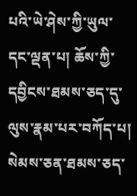པའི་ཡེ་ཤེས་ཀྱི་ཡུལ་དང་ལྡན་པ། ཆོས་ཀྱི་དབྱིངས་ཐམས་ཅད་དུ་ལུས་རྣམ་པར་བཀོད་པ། སེམས་ཅན་ཐམས་ཅད་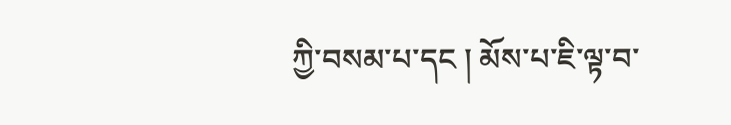ཀྱི་བསམ་པ་དང ། མོས་པ་ཇི་ལྟ་བ་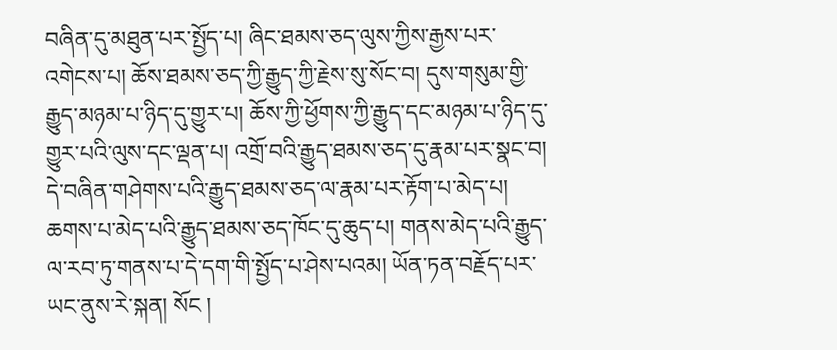བཞིན་དུ་མཐུན་པར་སྤྱོད་པ། ཞིང་ཐམས་ཅད་ལུས་ཀྱིས་རྒྱས་པར་འགེངས་པ། ཆོས་ཐམས་ཅད་ཀྱི་རྒྱུད་ཀྱི་རྗེས་སུ་སོང་བ། དུས་གསུམ་གྱི་རྒྱུད་མཉམ་པ་ཉིད་དུ་གྱུར་པ། ཆོས་ཀྱི་ཕྱོགས་ཀྱི་རྒྱུད་དང་མཉམ་པ་ཉིད་དུ་གྱུར་པའི་ལུས་དང་ལྡན་པ། འགྲོ་བའི་རྒྱུད་ཐམས་ཅད་དུ་རྣམ་པར་སྣང་བ། དེ་བཞིན་གཤེགས་པའི་རྒྱུད་ཐམས་ཅད་ལ་རྣམ་པར་རྟོག་པ་མེད་པ། ཆགས་པ་མེད་པའི་རྒྱུད་ཐམས་ཅད་ཁོང་དུ་ཆུད་པ། གནས་མེད་པའི་རྒྱུད་ལ་རབ་ཏུ་གནས་པ་དེ་དག་གི་སྤྱོད་པ་ཤེས་པའམ། ཡོན་ཏན་བརྗོད་པར་ཡང་ནུས་རེ་སྐན། སོང །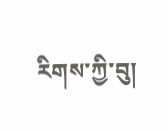རིགས་ཀྱི་བུ།